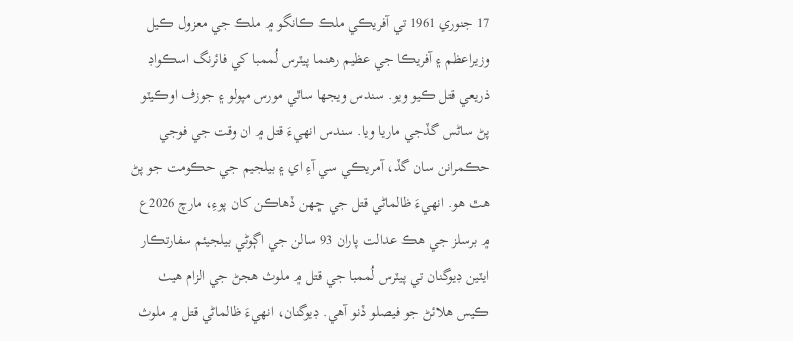17 جنوري 1961 تي آفريڪي ملڪ ڪانگو ۾ ملڪ جي معزول ڪيل وزيراعظم ۽ آفريڪا جي عظيم رھنما پيٽرس لُممبا کي فائرنگ اسڪواڊ ذريعي قتل ڪيو ويو. سندس ويجها ساٿي مورس مپولو ۽ جوزف اوڪيٽو پڻ ساڻس گڏجي ماريا ويا. سندس انهيءَ قتل ۾ ان وقت جي فوجي حڪمرانن سان گڏ، آمريڪي سي آءِ اي ۽ بيلجيم جي حڪومت جو پڻ ھٿ ھو. انهيءَ ظالماڻي قتل جي ڇھن ڏهاڪن کان پوءِ، مارچ 2026ع ۾ برسلز جي هڪ عدالت پاران 93 سالن جي اڳوڻي بيلجيئم سفارتڪار ايٽين ڊيوگنان تي پيٽرس لُممبا جي قتل ۾ ملوث هجڻ جي الزام هيٺ ڪيس هلائڻ جو فيصلو ڏنو آھي. ڊيوگنان، انهيءَ ظالماڻي قتل ۾ ملوث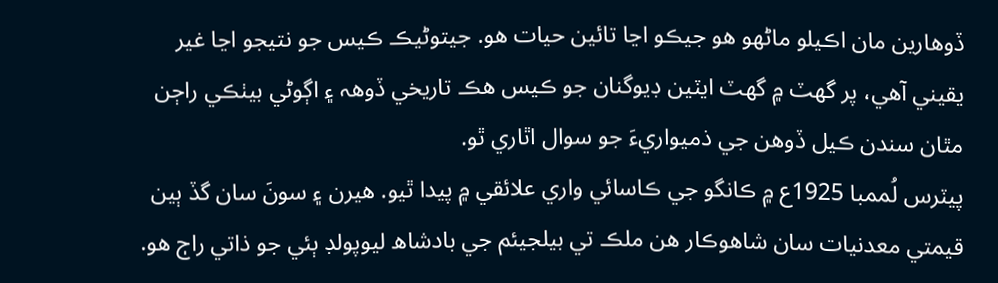ڏوھارين مان اڪيلو ماڻهو ھو جيڪو اڃا تائين حيات ھو. جيتوڻيڪ ڪيس جو نتيجو اڃا غير يقيني آهي، پر گهٽ ۾ گهٽ ايٽين ڊيوگنان جو ڪيس ھڪ تاريخي ڏوھہ ۽ اڳوڻي بيٺڪي راڄن مٿان سندن ڪيل ڏوھن جي ذميواريءَ جو سوال اٿاري ٿو.
پيٽرس لُممبا 1925ع ۾ ڪانگو جي ڪاسائي واري علائقي ۾ پيدا ٿيو. ھيرن ۽ سونَ سان گڏ ٻين قيمتي معدنيات سان شاھوڪار ھن ملڪ تي بيلجيئم جي بادشاھ ليوپولڊ ٻئي جو ذاتي راڄ ھو.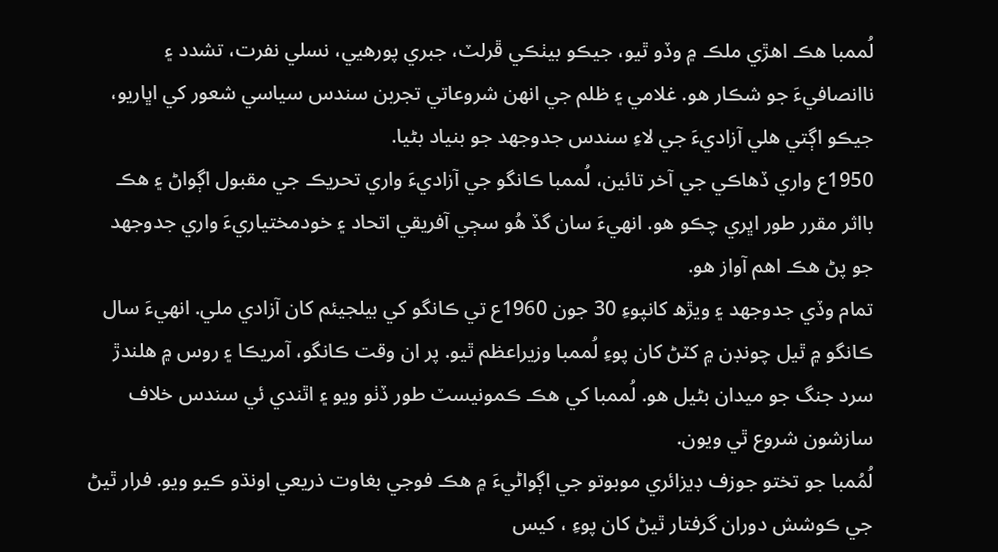لُممبا هڪ اهڙي ملڪ ۾ وڏو ٿيو، جيڪو بيٺڪي ڦرلٽ، جبري پورھيي، نسلي نفرت، تشدد ۽ ناانصافيءَ جو شڪار هو. غلامي ۽ ظلم جي انهن شروعاتي تجربن سندس سياسي شعور کي اڀاريو، جيڪو اڳتي هلي آزاديءَ جي لاءِ سندس جدوجھد جو بنياد بڻيا.
1950ع واري ڏهاڪي جي آخر تائين، لُممبا ڪانگو جي آزاديءَ واري تحريڪ جي مقبول اڳواڻ ۽ ھڪ بااثر مقرر طور اڀري چڪو هو. انهيءَ سان گڏ ھُو سڄي آفريقي اتحاد ۽ خودمختياريءَ واري جدوجھد جو پڻ هڪ اهم آواز ھو.
تمام وڏي جدوجھد ۽ ويڙھ کانپوءِ 30 جون 1960ع تي ڪانگو کي بيلجيئم کان آزادي ملي. انهيءَ سال ڪانگو ۾ ٿيل چونڊن ۾ کٽڻ کان پوءِ لُممبا وزيراعظم ٿيو. پر ان وقت ڪانگو، آمريڪا ۽ روس ۾ ھلندڙ سرد جنگ جو ميدان بڻيل ھو. لُممبا کي ھڪ ڪمونيسٽ طور ڏٺو ويو ۽ اٿندي ئي سندس خلاف سازشون شروع ٿي ويون.
لُمُمبا جو تختو جوزف ڊيزائري موبوتو جي اڳواڻيءَ ۾ هڪ فوجي بغاوت ذريعي اونڌو ڪيو ويو. فرار ٿيڻ جي ڪوشش دوران گرفتار ٿيڻ کان پوءِ ، کيس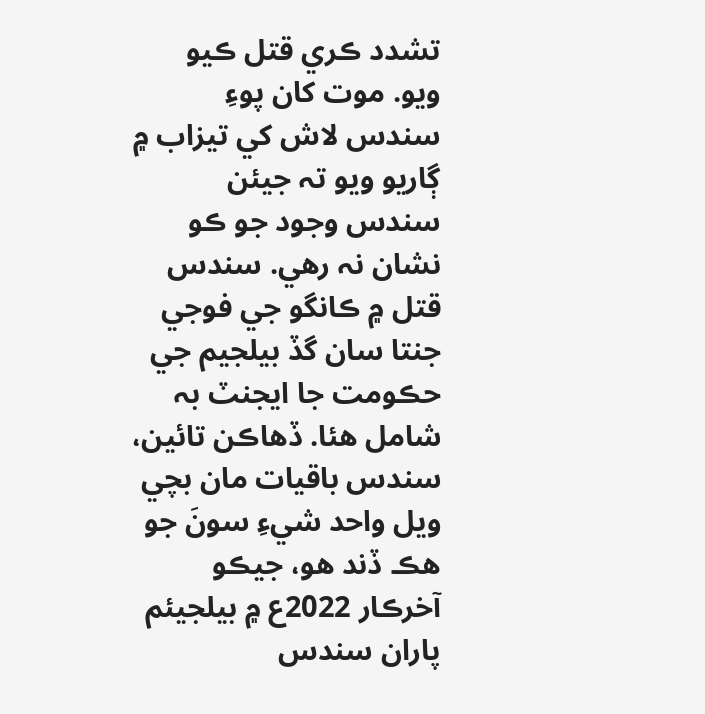تشدد ڪري قتل ڪيو ويو. موت کان پوءِ سندس لاش کي تيزاب ۾ ڳاريو ويو تہ جيئن سندس وجود جو ڪو نشان نہ رهي. سندس قتل ۾ ڪانگو جي فوجي جنتا سان گڏ بيلجيم جي حڪومت جا ايجنٽ بہ شامل ھئا. ڏهاڪن تائين، سندس باقيات مان بچي ويل واحد شيءِ سونَ جو هڪ ڏند هو، جيڪو آخرڪار 2022ع ۾ بيلجيئم پاران سندس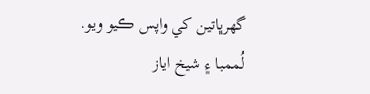گهرڀاتين کي واپس ڪيو ويو.
لُممبا ۽ شيخ اياز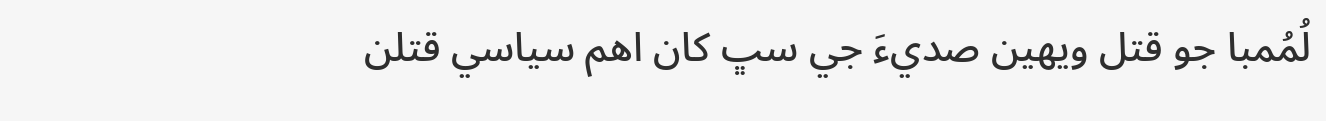لُمُمبا جو قتل ويھين صديءَ جي سڀ کان اهم سياسي قتلن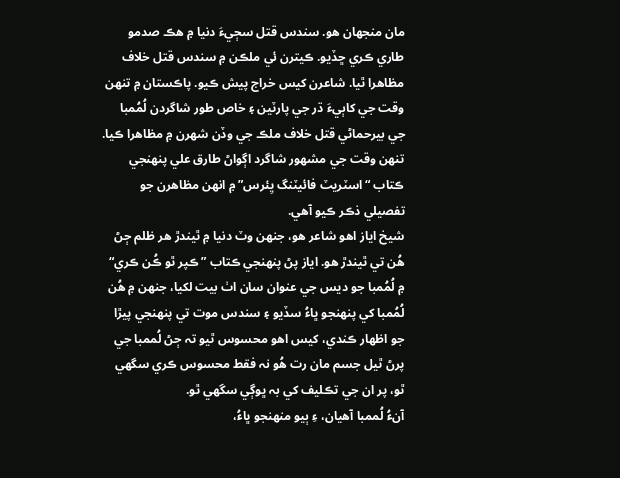مان منجهان ھو. سندس قتل سڄيءَ دنيا ۾ ھڪ صدمو طاري ڪري ڇڏيو. ڪيترن ئي ملڪن ۾ سندس قتل خلاف مظاھرا ٿيا. شاعرن کيس خراج پيش ڪيو. پاڪستان ۾ تنھن وقت جي کاٻيءَ ڌر جي پارٽين ۽ خاص طور شاگردن لُمُمبا جي بيرحماڻي قتل خلاف ملڪ جي وڏن شھرن ۾ مظاھرا ڪيا. تنھن وقت جي مشھور شاگرد اڳواڻ طارق علي پنھنجي ڪتاب “اسٽريٽ فائيٽنگ يِئرس” ۾ انھن مظاھرن جو تفصيلي ذڪر ڪيو آھي.
شيخ اياز اھو شاعر ھو، جنھن وٽ دنيا ۾ ٿيندڙ ھر ظلم ڄڻ ھُن تي ٿيندڙ ھو. اياز پڻ پنھنجي ڪتاب ”ڪپر ٿو ڪُن ڪري“ ۾ لُمُمبا جو ديس جي عنوان سان اٺ بيت لکيا، جنھن ۾ ھُن لُمُمبا کي پنھنجو ڀاءُ سڏيو ۽ سندس موت تي پنھنجي پيڙا جو اظھار ڪندي، کيس اھو محسوس ٿيو تہ ڄڻ لُممبا جي پرڻ ٿيل جسم مان رت ھُو نہ فقط محسوس ڪري سگهي ٿو، پر ان جي تڪليف کي بہ ڀوڳي سگهي ٿو.
آنءُ لُممبا آهيان، ءِ ٻيو منھنجو ڀاءُ،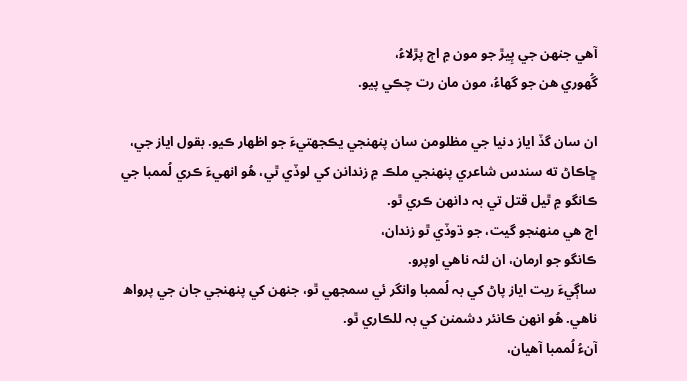آهي جنھن جي پِيڙ جو مون ۾ اڄ پڙلاءُ،
گُهوري هن جو گهاءُ، مون مان رت چڪي پيو.

ان سان گڏ اياز دنيا جي مظلومن سان پنھنجي يڪجھتيءَ جو اظھار ڪيو. بقول اياز جي، ڇاڪاڻ ته سندس شاعري پنھنجي ملڪ ۾ زندانن کي لوڏي ٿي، ھُو انهيءَ ڪري لُممبا جي ڪانگو ۾ ٿيل قتل تي بہ دانھن ڪري ٿو.
اڄ هي منھنجو گيت، جو ڌوڏي ٿو زندان،
ڪانگو جو ارمان، ان لئہ ناهي اوپرو.
ساڳيءَ ريت اياز پاڻ کي بہ لُممبا وانگر ئي سمجهي ٿو، جنھن کي پنھنجي جان جي پرواھ ناھي. ھُو انھن ڪانئر دشمنن کي بہ للڪاري ٿو.
آنءُ لُممبا آهيان،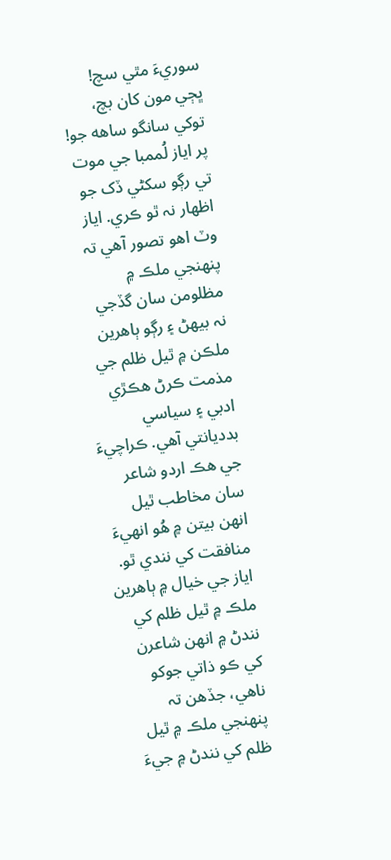سوريءَ مٿي سچ!
ڀڄي مون کان بچ، توکي سانگو ساهه جو!
پر اياز لُممبا جي موت تي رڳو سکڻي ڏک جو اظھار نہ ٿو ڪري. اياز وٽ اھو تصور آھي تہ پنھنجي ملڪ ۾ مظلومن سان گڏجي نہ بيھڻ ۽ رڳو ٻاھرين ملڪن ۾ ٿيل ظلم جي مذمت ڪرڻ ھڪڙي ادبي ۽ سياسي بدديانتي آھي. ڪراچيءَ جي هڪ اردو شاعر سان مخاطب ٿيل انھن بيتن ۾ ھُو انهيءَ منافقت کي نندي ٿو. اياز جي خيال ۾ ٻاھرين ملڪ ۾ ٿيل ظلم کي نندڻ ۾ انهن شاعرن کي ڪو ذاتي جوکو ناھي، جڏھن تہ پنھنجي ملڪ ۾ ٿيل ظلم کي نندڻ ۾ جيءَ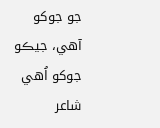جو جوکو آھي، جيڪو جوکو اُھي شاعر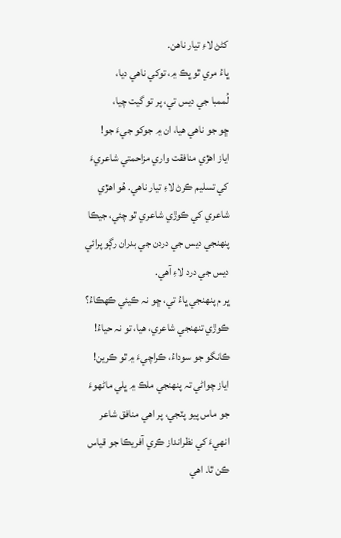کڻڻ لاءِ تيار ناھن.
ڀاءُ مري ٿو ڀڪ ۾، توکي ناهي ديا،
لُممبا جي ديس تي، پر تو گيت چيا،
ڇو جو ناهي هيا، ان ۾ جوکو جيءَ جو!
اياز اھڙي منافقت واري مزاحمتي شاعريءَ کي تسليم ڪرڻ لاءِ تيار ناھي. ھُو اھڙي شاعري کي ڪوڙي شاعري ٿو چئي، جيڪا پنھنجي ديس جي دردن جي بدران رڳو پرائي ديس جي درد لاءِ آھي.
ڀر م پنھنجي ڀاءُ تي، ڇو نہ ڪيئي ڪھڪاءُ؟
ڪوڙي تنھنجي شاعري، هيا، تو نہ حياءُ!
ڪانگو جو سوداءُ، ڪراچيءَ ۾ ٿو ڪرين!
اياز چواڻي تہ پنھنجي ملڪ ۾ ڀلي ماڻهوءَ جو ماس پيو پٽجي، پر اھي منافق شاعر انهيءَ کي نظرانداز ڪري آفريڪا جو قياس ڪن ٿا. اھي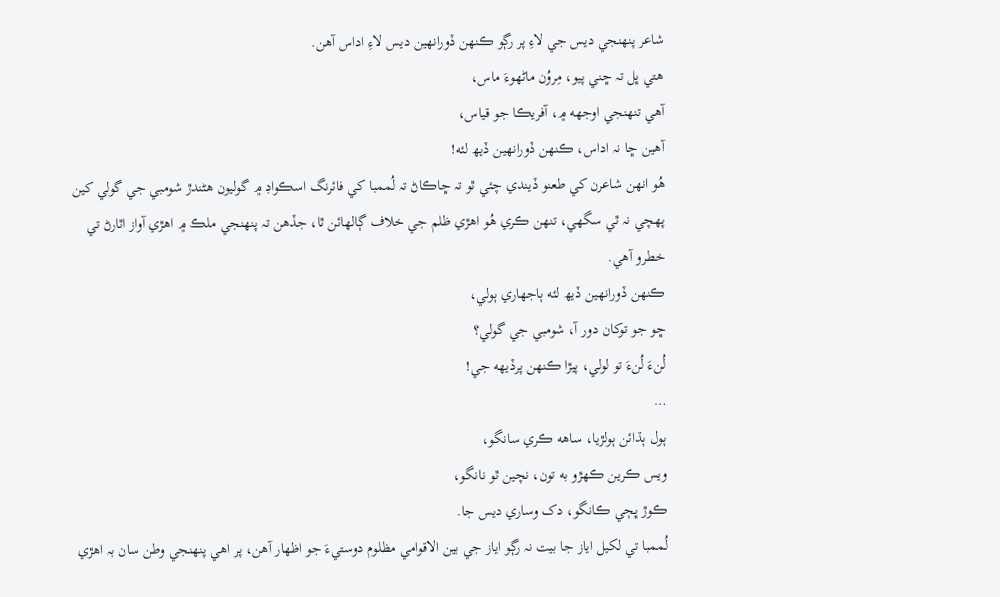شاعر پنھنجي ديس جي لاءِ پر رڳو ڪنھن ڏورانھين ديس لاءِ اداس آھن.
هتي ڀل تہ ڇني پيو، مِروُن ماڻهوءَ ماس،
آهي تنهنجي اوجهه ۾، آفريڪا جو قياس،
آهين ڇا نہ اداس، ڪنھن ڏورانهين ڏيھ لئه!
ھُو انھن شاعرن کي طعنو ڏيندي چئي ٿو تہ ڇاڪاڻ تہ لُممبا کي فائرنگ اسڪواڊ ۾ گوليون ھڻندڙ شومبي جي گولي کين پھچي نہ ٿي سگھي، تنھن ڪري ھُو اھڙي ظلم جي خلاف ڳالھائن ٿا، جڏھن تہ پنھنجي ملڪ ۾ اھڙي آواز اٿارڻ تي خطرو آھي.
ڪنھن ڏورانهين ڏيھ لئه ٻاجهاري ٻولي،
ڇو جو توکان دور آ، شومبي جي گولي؟
لُنءَ لُنءَ تو لولي، پيڙا ڪنھن پرڏيهه جي!
…
ٻول ٻڌائن ٻولڙيا، ساهه ڪري سانگو،
ويس ڪرين ڪھڙو به تون، نچين ٿو نانگو،
ڪوڙ ڀڄي ڪانگو، دک وساري ديس جا.
لُممبا تي لکيل اياز جا بيت نہ رڳو اياز جي بين الاقوامي مظلوم دوستيءَ جو اظھار آھن، پر اھي پنھنجي وطن سان بہ اھڙي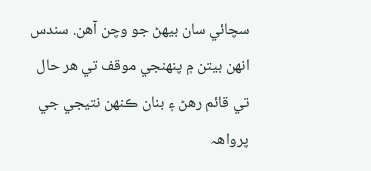سچائي سان بيھڻ جو وچن آھن. سندس انھن بيتن ۾ پنھنجي موقف تي ھر حال تي قائم رھڻ ۽ بنان ڪنھن نتيجي جي پرواھہ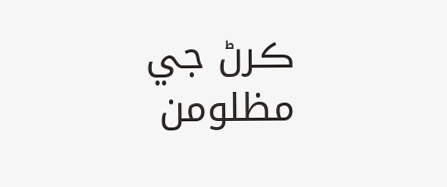ڪرڻ جي مظلومن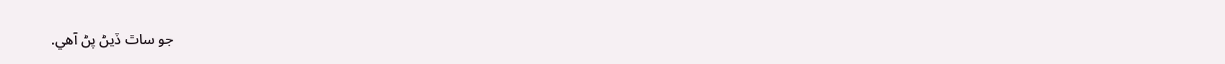جو ساٿ ڏيڻ پڻ آھي.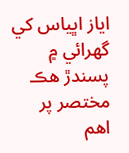اياز اڀياس کي گهرائي ۾ پسندڙ هڪ مختصر پر اهم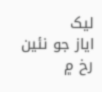ليک
اياز جو نئين رخ ۾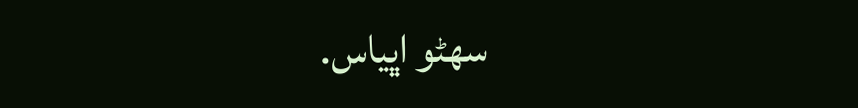سھڻو اڀياس.